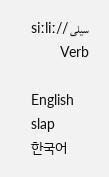سیلی /siːliː/ Verb

English
slap
한국어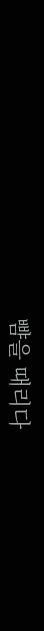뺨을 때리다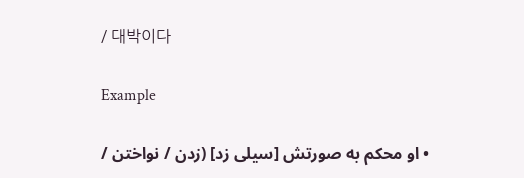/ 대박이다

Example

  • او محکم به صورتش [سیلی زد] (زدن / نواختن /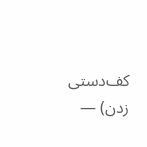کف‌دستی زدن) —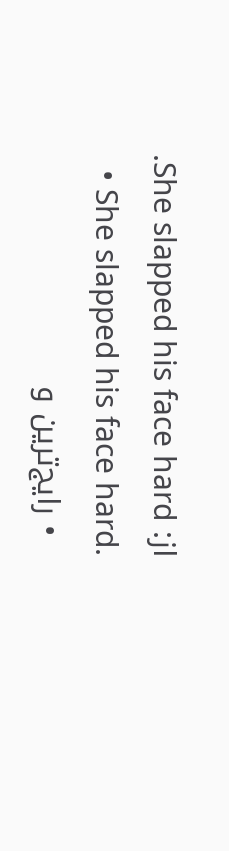از: She slapped his face hard.
  • She slapped his face hard.
  • رایج‌ترین و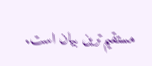مستقیم‌ترین بیان است.